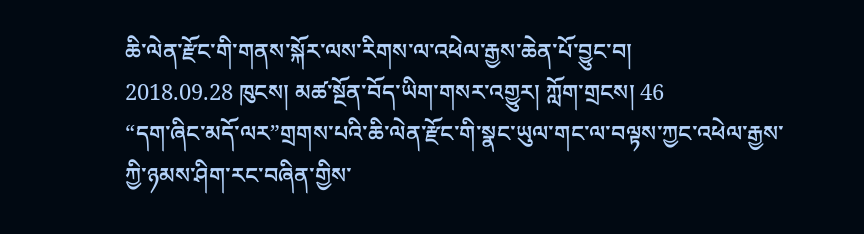ཆི་ལེན་རྫོང་གི་གནས་སྐོར་ལས་རིགས་ལ་འཕེལ་རྒྱས་ཆེན་པོ་བྱུང་བ།
2018.09.28 ཁུངས། མཚ་སྔོན་བོད་ཡིག་གསར་འགྱུར། ཀློག་གྲངས། 46
“དག་ཞིང་མདོ་ལར”གྲགས་པའི་ཆི་ལེན་རྫོང་གི་སྣང་ཡུལ་གང་ལ་བལྟས་ཀྱང་འཕེལ་རྒྱས་ཀྱི་ཉམས་ཤིག་རང་བཞིན་གྱིས་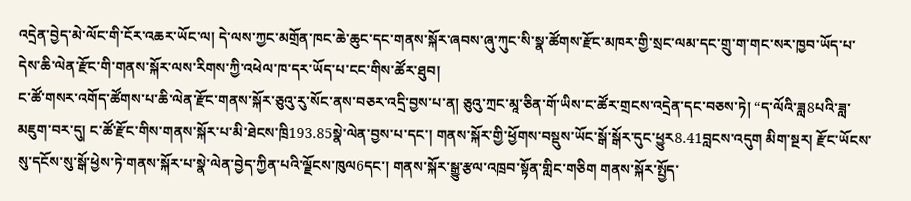འདྲེན་བྱེད་མེ་ལོང་གི་ངོར་འཆར་ཡོང་ལ། དེ་ལས་ཀྱང་མགྲོན་ཁང་ཆེ་ཆུང་དང་གནས་སྐོར་ཞབས་ཞུ་ཀུང་སི་སྣ་ཚོགས་རྫོང་མཁར་གྱི་སྲང་ལམ་དང་གྲུ་ག་གང་སར་ཁྱབ་ཡོད་པ་དེས་ཆི་ལེན་རྫོང་གི་གནས་སྐོར་ལས་རིགས་ཀྱི་འཕེལ་ཁ་དར་ཡོད་པ་ངང་གིས་ཚོར་ཐུབ།
ང་ཚོ་གསར་འགོད་ཚོགས་པ་ཆི་ལེན་རྫོང་གནས་སྐོར་ཅུའུ་རུ་སོང་ནས་བཅར་འདྲི་བྱས་པ་ན། ཅུའུ་ཀྲང་མཱ་ཅིན་གོ་ཡིས་ང་ཚོར་གྲངས་འདྲེན་དང་བཅས་ཏེ། “ད་ལོའི་ཟླ8པའི་ཟླ་མཇུག་བར་དུ། ང་ཚོ་རྫོང་གིས་གནས་སྐོར་པ་མི་ཐེངས་ཁྲི193.85སྣེ་ལེན་བྱས་པ་དང་། གནས་སྐོར་གྱི་ཕྱོགས་བསྡུས་ཡོང་སྒོ་སྒོར་དུང་ཕྱུར8.41བླངས་འདུག མིག་སྔར། རྫོང་ཡོངས་སུ་དངོས་སུ་སྒོ་ཕྱེས་ཏེ་གནས་སྐོར་པ་སྣེ་ལེན་བྱེད་ཀྱིན་པའི་ལྗོངས་ཁུལ6དང་། གནས་སྐོར་སྒྱུ་རྩལ་འཁྲབ་སྟོན་གླིང་གཅིག གནས་སྐོར་སྤྱོད་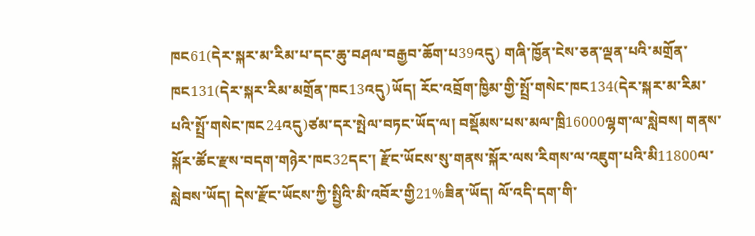ཁང61(དེར་སྐར་མ་རིམ་པ་དང་ཆུ་བཤལ་བརྒྱབ་ཆོག་པ39འདུ) གཞི་ཁྱོན་ངེས་ཅན་ལྡན་པའི་མགྲོན་ཁང131(དེར་སྐར་རིམ་མགྲོན་ཁང13འདུ)ཡོད། རོང་འབྲོག་ཁྱིམ་གྱི་སྤྲོ་གསེང་ཁང134(དེར་སྐར་མ་རིམ་པའི་སྤྲོ་གསེང་ཁང24འདུ)ཙམ་དར་སྤེལ་བཏང་ཡོད་ལ། བསྡོམས་པས་མལ་ཁྲི16000ལྷག་ལ་སླེབས། གནས་སྐོར་ཚོང་རྫས་བདག་གཉེར་ཁང32དང་། རྫོང་ཡོངས་སུ་གནས་སྐོར་ལས་རིགས་ལ་འཇུག་པའི་མི11800ལ་སླེབས་ཡོད། དེས་རྫོང་ཡོངས་ཀྱི་སྤྱིའི་མི་འབོར་གྱི21%ཟིན་ཡོད། ལོ་འདི་དག་གི་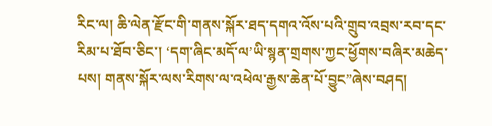རིང་ལ། ཆི་ལེན་རྫོང་གི་གནས་སྐོར་ཐད་དགའ་འོས་པའི་གྲུབ་འབྲས་རབ་དང་རིམ་པ་ཐོབ་ཅིང་། ‘དག་ཞིང་མདོ་ལ’ཡི་སྙན་གྲགས་ཀྱང་ཕྱོགས་བཞིར་མཆེད་པས། གནས་སྐོར་ལས་རིགས་ལ་འཕེལ་རྒྱས་ཆེན་པོ་བྱུང”ཞེས་བཤད།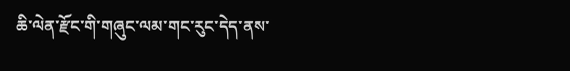ཆི་ལེན་རྫོང་གི་གཞུང་ལམ་གང་རུང་དེད་ནས་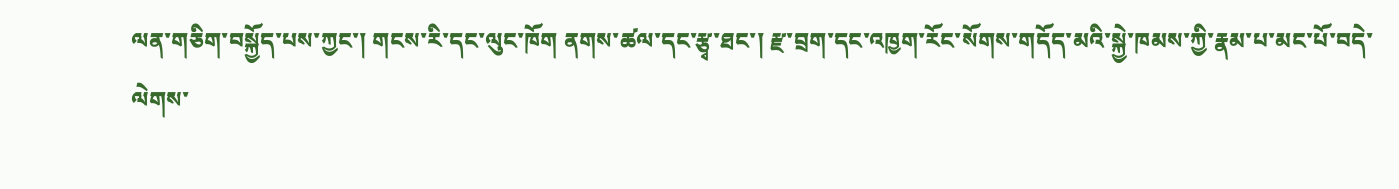ལན་གཅིག་བསྐྱོད་པས་ཀྱང་། གངས་རི་དང་ལུང་ཁོག ནགས་ཚལ་དང་རྩྭ་ཐང་། རྫ་བྲག་དང་འཁྱག་རོང་སོགས་གདོད་མའི་སྐྱེ་ཁམས་ཀྱི་རྣམ་པ་མང་པོ་བདེ་ལེགས་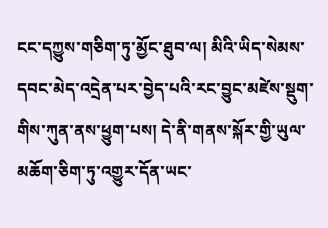ངང་དཀྱུས་གཅིག་ཏུ་མྱོང་ཐུབ་ལ། མིའི་ཡིད་སེམས་དབང་མེད་འདྲེན་པར་བྱེད་པའི་རང་བྱུང་མཛེས་སྡུག་གིས་ཀུན་ནས་ཕྱུག་པས། དེ་ནི་གནས་སྐོར་གྱི་ཡུལ་མཆོག་ཅིག་ཏུ་འགྱུར་དོན་ཡང་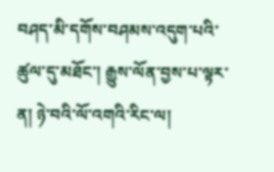བཤད་མི་དགོས་བཤམས་འདུག་པའི་ཚུལ་དུ་མཐོང་། རྒྱུས་ལོན་བྱས་པ་ལྟར་ན། ཉེ་བའི་ལོ་འགའི་རིང་ལ།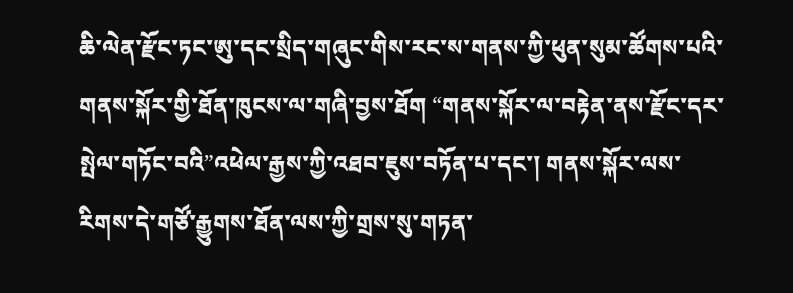ཆི་ལེན་རྫོང་ཏང་ཨུ་དང་སྲིད་གཞུང་གིས་རང་ས་གནས་ཀྱི་ཕུན་སུམ་ཚོགས་པའི་གནས་སྐོར་གྱི་ཐོན་ཁུངས་ལ་གཞི་བྱས་ཐོག “གནས་སྐོར་ལ་བརྟེན་ནས་རྫོང་དར་སྤེལ་གཏོང་བའི”འཕེལ་རྒྱས་ཀྱི་འཐབ་ཇུས་བཏོན་པ་དང་། གནས་སྐོར་ལས་རིགས་དེ་གཙོ་རྒྱུགས་ཐོན་ལས་ཀྱི་གྲས་སུ་གཏན་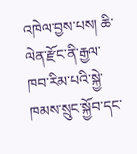འཁེལ་བྱས་པས། ཆི་ལེན་རྫོང་ནི་རྒྱལ་ཁབ་རིམ་པའི་སྐྱེ་ཁམས་སྲུང་སྐྱོབ་དང་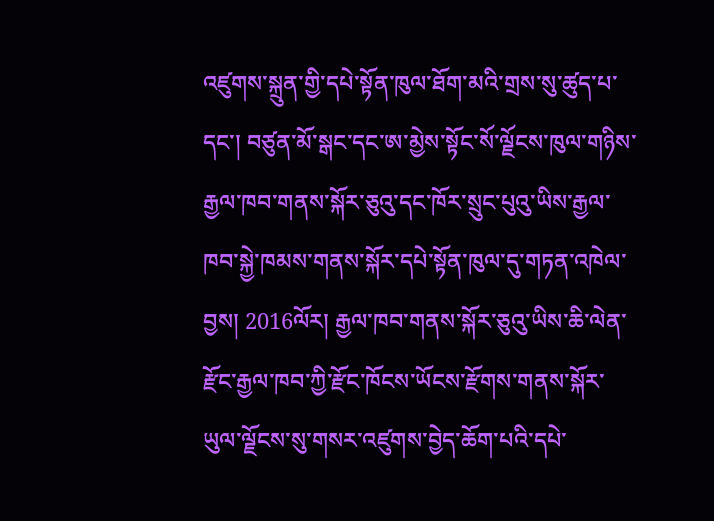འཛུགས་སྐྲུན་གྱི་དཔེ་སྟོན་ཁུལ་ཐོག་མའི་གྲས་སུ་ཚུད་པ་དང་། བཙུན་མོ་སྒང་དང་ཨ་མྱེས་སྟོང་སོ་ལྗོངས་ཁུལ་གཉིས་རྒྱལ་ཁབ་གནས་སྐོར་ཅུའུ་དང་ཁོར་སྲུང་པུའུ་ཡིས་རྒྱལ་ཁབ་སྐྱེ་ཁམས་གནས་སྐོར་དཔེ་སྟོན་ཁུལ་དུ་གཏན་འཁེལ་བྱས། 2016ལོར། རྒྱལ་ཁབ་གནས་སྐོར་ཅུའུ་ཡིས་ཆི་ལེན་རྫོང་རྒྱལ་ཁབ་ཀྱི་རྫོང་ཁོངས་ཡོངས་རྫོགས་གནས་སྐོར་ཡུལ་ལྗོངས་སུ་གསར་འཛུགས་བྱེད་ཆོག་པའི་དཔེ་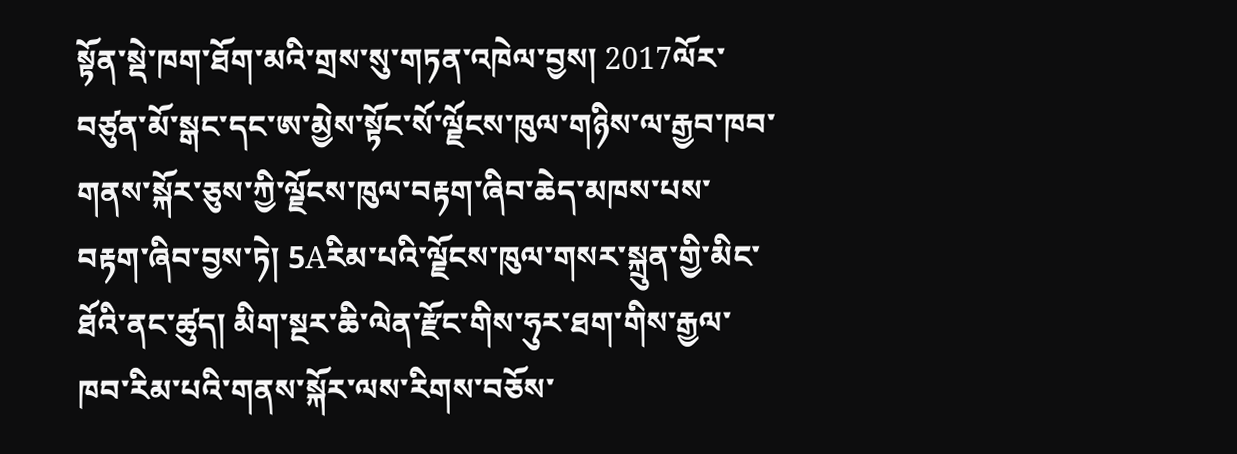སྟོན་སྡེ་ཁག་ཐོག་མའི་གྲས་སུ་གཏན་འཁེལ་བྱས། 2017ལོར་བཙུན་མོ་སྒང་དང་ཨ་མྱེས་སྟོང་སོ་ལྗོངས་ཁུལ་གཉིས་ལ་རྒྱབ་ཁབ་གནས་སྐོར་ཅུས་ཀྱི་ལྗོངས་ཁུལ་བརྟག་ཞིབ་ཆེད་མཁས་པས་བརྟག་ཞིབ་བྱས་ཏེ། 5Aརིམ་པའི་ལྗོངས་ཁུལ་གསར་སྐྲུན་གྱི་མིང་ཐོའི་ནང་ཚུད། མིག་སྔར་ཆི་ལེན་རྫོང་གིས་ཧུར་ཐག་གིས་རྒྱལ་ཁབ་རིམ་པའི་གནས་སྐོར་ལས་རིགས་བཅོས་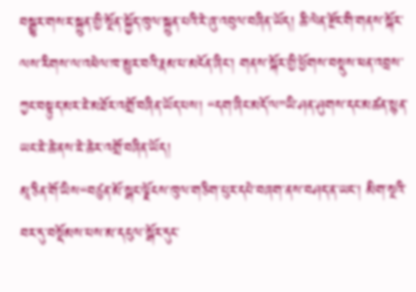བསྒྱུར་གསར་སྐྲུན་གྱི་སྔོན་སྐྱོད་ཁུལ་སྐྲུན་པའི་རེ་ཞུ་འབུལ་བཞིན་ཡོད། ཆི་ལེན་རྫོང་གི་གནས་སྐོར་ལས་རིགས་ལ་འཕེལ་ཁ་མྱུར་བའི་རྣམ་པ་མངོན་ཞིང་། གནས་སྐོར་གྱི་ཕྱོགས་བསྡུས་ཕན་འབྲས་ཀྱང་བསྟུད་མར་ཇེ་མཐོར་འགྲོ་བཞིན་ཡོད་པས། “དག་ཞིང་མདོ་ལ”ཡི་ཤན་ཤུགས་དང་མཚན་སྙན་ཡང་ཇེ་ཆེ་ནས་ཇེ་ཆེར་འགྲོ་བཞིན་ཡོད།
མཱ་ཅིན་གོ་ཡིས“བཙུན་མོ་སྒང་ལྗོངས་ཁུལ་གཅིག་པུར་དཔེ་བཞག་ནས་བཤད་ན་ཡང་། མིག་སྔའི་བར་དུ་བསྡོམས་པས་མ་དངུལ་སྒོར་དུང་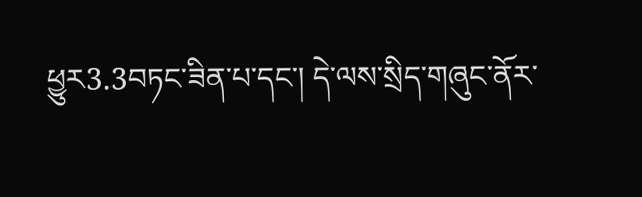ཕྱུར3.3བཏང་ཟིན་པ་དང་། དེ་ལས་སྲིད་གཞུང་ནོར་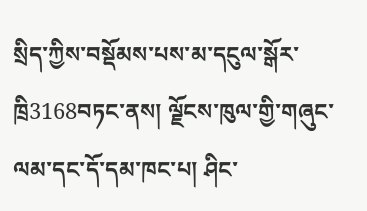སྲིད་ཀྱིས་བསྡོམས་པས་མ་དངུལ་སྒོར་ཁྲི3168བཏང་ནས། ལྗོངས་ཁུལ་གྱི་གཞུང་ལམ་དང་དོ་དམ་ཁང་པ། ཤིང་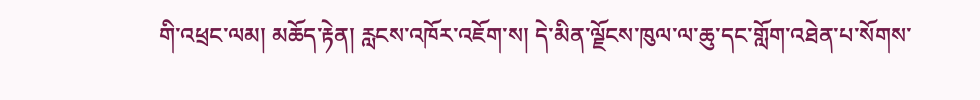གི་འཕྲང་ལམ། མཆོད་རྟེན། རླངས་འཁོར་འཇོག་ས། དེ་མིན་ལྗོངས་ཁུལ་ལ་ཆུ་དང་གློག་འཐེན་པ་སོགས་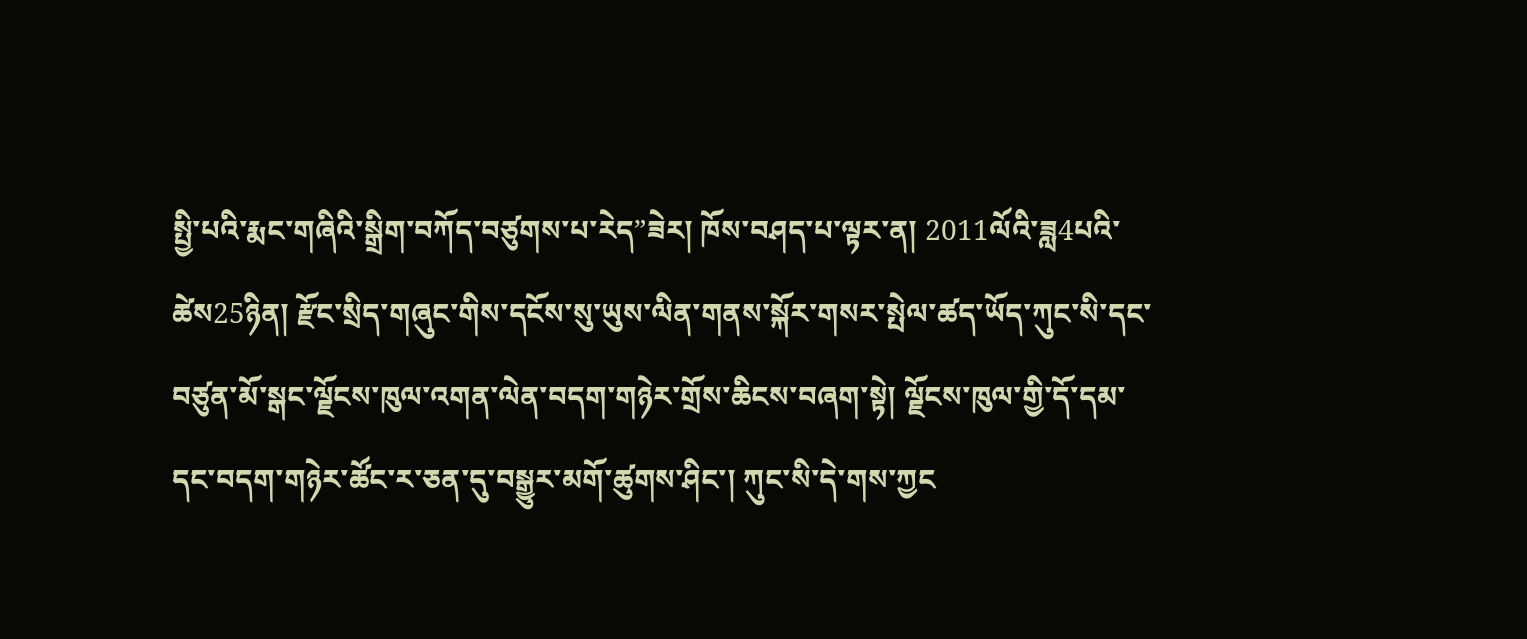སྤྱི་པའི་རྨང་གཞིའི་སྒྲིག་བཀོད་བཙུགས་པ་རེད”ཟེར། ཁོས་བཤད་པ་ལྟར་ན། 2011ལོའི་ཟླ4པའི་ཚེས25ཉིན། རྫོང་སྲིད་གཞུང་གིས་དངོས་སུ་ཡུས་ལིན་གནས་སྐོར་གསར་སྤེལ་ཚད་ཡོད་ཀུང་སི་དང་བཙུན་མོ་སྒང་ལྗོངས་ཁུལ་འགན་ལེན་བདག་གཉེར་གྲོས་ཆིངས་བཞག་སྟེ། ལྗོངས་ཁུལ་གྱི་དོ་དམ་དང་བདག་གཉེར་ཚོང་ར་ཅན་དུ་བསྒྱུར་མགོ་ཚུགས་ཤིང་། ཀུང་སི་དེ་གས་ཀྱང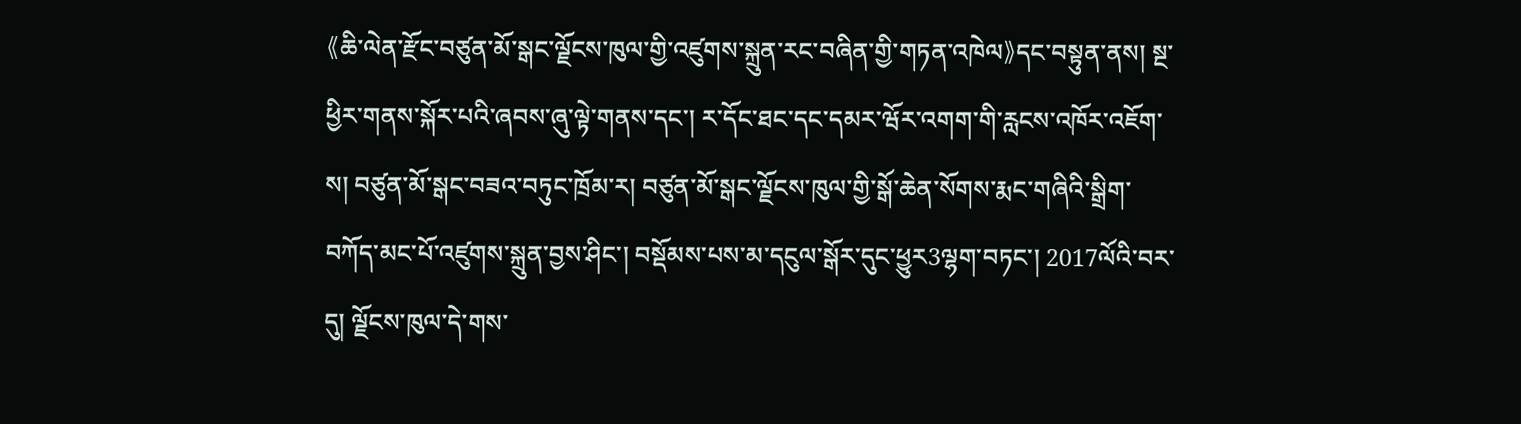《ཆི་ལེན་རྫོང་བཙུན་མོ་སྒང་ལྗོངས་ཁུལ་གྱི་འཛུགས་སྐྲུན་རང་བཞིན་གྱི་གཏན་འཁེལ》དང་བསྟུན་ནས། སྔ་ཕྱིར་གནས་སྐོར་པའི་ཞབས་ཞུ་ལྟེ་གནས་དང་། ར་དོང་ཐང་དང་དམར་ཝོར་འགག་གི་རླངས་འཁོར་འཇོག་ས། བཙུན་མོ་སྒང་བཟའ་བཏུང་ཁྲོམ་ར། བཙུན་མོ་སྒང་ལྗོངས་ཁུལ་གྱི་སྒོ་ཆེན་སོགས་རྨང་གཞིའི་སྒྲིག་བཀོད་མང་པོ་འཛུགས་སྐྲུན་བྱས་ཤིང་། བསྡོམས་པས་མ་དངུལ་སྒོར་དུང་ཕྱུར3ལྷག་བཏང་། 2017ལོའི་བར་དུ། ལྗོངས་ཁུལ་དེ་གས་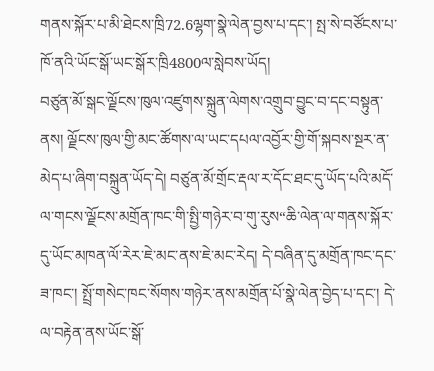གནས་སྐོར་པ་མི་ཐེངས་ཁྲི72.6ལྷག་སྣེ་ལེན་བྱས་པ་དང་། སྤ་སེ་བཙོངས་པ་ཁོ་ནའི་ཡོང་སྒོ་ཡང་སྒོར་ཁྲི4800ལ་སླེབས་ཡོད།
བཙུན་མོ་སྒང་ལྗོངས་ཁུལ་འཛུགས་སྐྲུན་ལེགས་འགྲུབ་བྱུང་བ་དང་བསྟུན་ནས། ལྗོངས་ཁུལ་གྱི་མང་ཚོགས་ལ་ཡང་དཔལ་འབྱོར་གྱི་གོ་སྐབས་སྔར་ན་མེད་པ་ཞིག་བསྐྲུན་ཡོད་དེ། བཙུན་མོ་གྲོང་རྡལ་ར་དོང་ཐང་དུ་ཡོད་པའི་མདོ་ལ་གངས་ལྗོངས་མགྲོན་ཁང་གི་སྤྱི་གཉེར་བ་གུ་རུས“ཆི་ལེན་ལ་གནས་སྐོར་དུ་ཡོང་མཁན་ལོ་རེར་ཇེ་མང་ནས་ཇེ་མང་རེད། དེ་བཞིན་དུ་མགྲོན་ཁང་དང་ཟ་ཁང་། སྤྲོ་གསེང་ཁང་སོགས་གཉེར་ནས་མགྲོན་པོ་སྣེ་ལེན་བྱེད་པ་དང་། དེ་ལ་བརྟེན་ནས་ཡོང་སྒོ་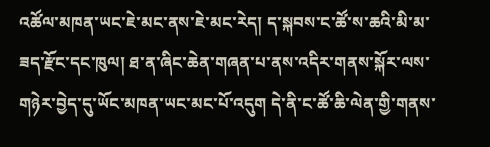འཚོལ་མཁན་ཡང་ཇེ་མང་ནས་ཇེ་མང་རེད། ད་སྐབས་ང་ཚོ་ས་ཆའི་མི་མ་ཟད་རྫོང་དང་ཁུལ། ཐ་ན་ཞིང་ཆེན་གཞན་པ་ནས་འདིར་གནས་སྐོར་ལས་གཉེར་བྱེད་དུ་ཡོང་མཁན་ཡང་མང་པོ་འདུག དེ་ནི་ང་ཚོ་ཆི་ལེན་གྱི་གནས་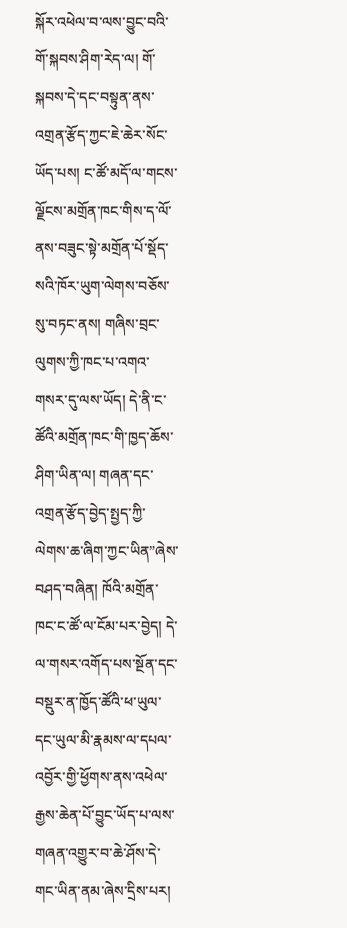སྐོར་འཕེལ་བ་ལས་བྱུང་བའི་གོ་སྐབས་ཤིག་རེད་ལ། གོ་སྐབས་དེ་དང་བསྟུན་ནས་འགྲན་རྩོད་ཀྱང་ཇེ་ཆེར་སོང་ཡོད་པས། ང་ཚོ་མདོ་ལ་གངས་ལྗོངས་མགྲོན་ཁང་གིས་ད་ལོ་ནས་བཟུང་སྟེ་མགྲོན་པོ་སྡོད་སའི་ཁོར་ཡུག་ལེགས་བཅོས་སུ་བཏང་ནས། གཞིས་བྲང་ལུགས་ཀྱི་ཁང་པ་འགའ་གསར་དུ་ལས་ཡོད། དེ་ནི་ང་ཚོའི་མགྲོན་ཁང་གི་ཁྱད་ཆོས་ཤིག་ཡིན་ལ། གཞན་དང་འགྲན་རྩོད་བྱེད་སྤྱད་ཀྱི་ལེགས་ཆ་ཞིག་ཀྱང་ཡིན”ཞེས་བཤད་བཞིན། ཁོའི་མགྲོན་ཁང་ང་ཚོ་ལ་ངོམ་པར་བྱེད། དེ་ལ་གསར་འགོད་པས་སྔོན་དང་བསྡུར་ན་ཁྱོད་ཚོའི་ཕ་ཡུལ་དང་ཡུལ་མི་རྣམས་ལ་དཔལ་འབྱོར་གྱི་ཕྱོགས་ནས་འཕེལ་རྒྱས་ཆེན་པོ་བྱུང་ཡོད་པ་ལས་གཞན་འགྱུར་བ་ཆེ་ཤོས་དེ་གང་ཡིན་ནམ་ཞེས་དྲིས་པར།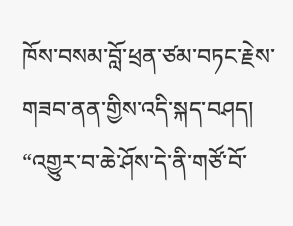ཁོས་བསམ་བློ་ཕྲན་ཙམ་བཏང་རྗེས་གཟབ་ནན་གྱིས་འདི་སྐད་བཤད།
“འགྱུར་བ་ཆེ་ཤོས་དེ་ནི་གཙོ་བོ་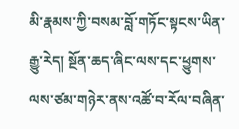མི་རྣམས་ཀྱི་བསམ་བློ་གཏོང་སྟངས་ཡིན་རྒྱུ་རེད། སྔོན་ཆད་ཞིང་ལས་དང་ཕྱུགས་ལས་ཙམ་གཉེར་ནས་འཚོ་བ་རོལ་བཞིན་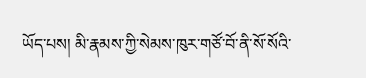ཡོད་པས། མི་རྣམས་ཀྱི་སེམས་ཁུར་གཙོ་བོ་ནི་སོ་སོའི་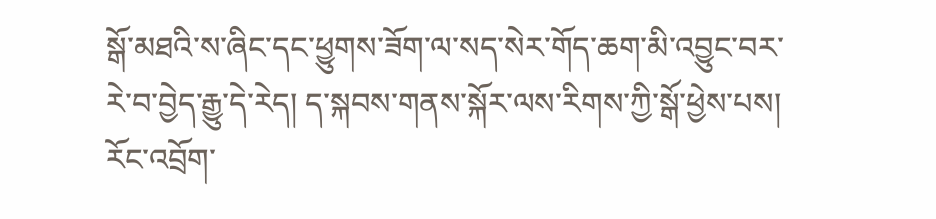སྒོ་མཐའི་ས་ཞིང་དང་ཕྱུགས་ཟོག་ལ་སད་སེར་གོད་ཆག་མི་འབྱུང་བར་རེ་བ་བྱེད་རྒྱུ་དེ་རེད། ད་སྐབས་གནས་སྐོར་ལས་རིགས་ཀྱི་སྒོ་ཕྱེས་པས། རོང་འབྲོག་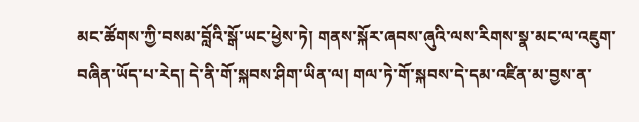མང་ཚོགས་ཀྱི་བསམ་བློའི་སྒོ་ཡང་ཕྱེས་ཏེ། གནས་སྐོར་ཞབས་ཞུའི་ལས་རིགས་སྣ་མང་ལ་འཇུག་བཞིན་ཡོད་པ་རེད། དེ་ནི་གོ་སྐབས་ཤིག་ཡིན་ལ། གལ་ཏེ་གོ་སྐབས་དེ་དམ་འཛིན་མ་བྱས་ན་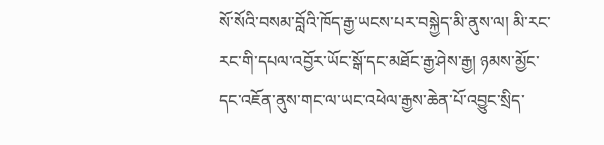སོ་སོའི་བསམ་བློའི་ཁོད་རྒྱ་ཡངས་པར་བསྐྱེད་མི་ནུས་ལ། མི་རང་རང་གི་དཔལ་འབྱོར་ཡོང་སྒོ་དང་མཐོང་རྒྱ་ཤེས་རྒྱ། ཉམས་མྱོང་དང་འཇོན་ནུས་གང་ལ་ཡང་འཕེལ་རྒྱས་ཆེན་པོ་འབྱུང་སྲིད་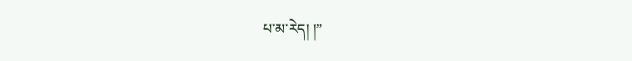པ་མ་རེད། །”